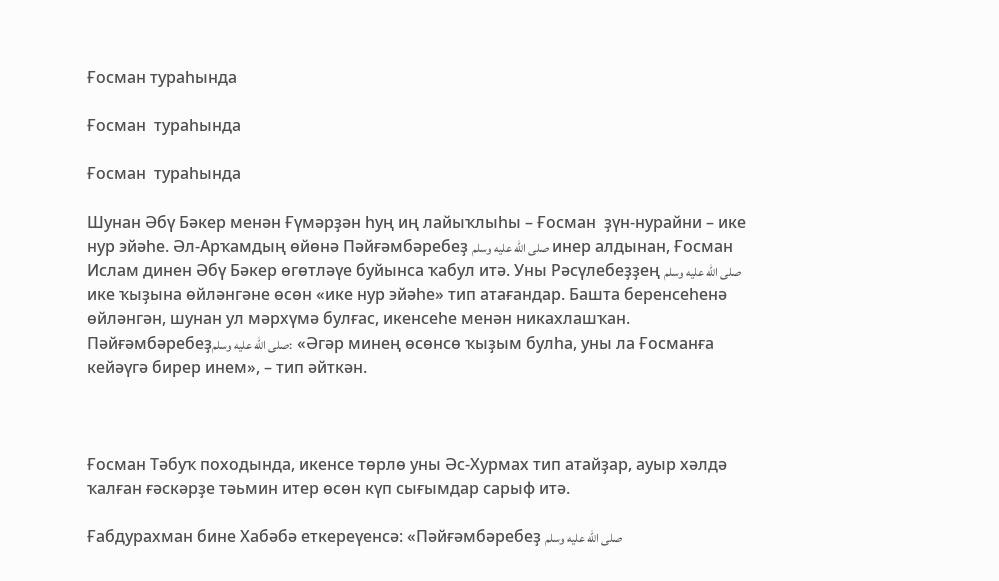Ғосман тураһында

Ғосман  тураһында

Ғосман  тураһында

Шунан Әбү Бәкер менән Ғүмәрҙән һуң иң лайыҡлыһы – Ғосман  ҙүн-нурайни – ике нур эйәһе. Әл-Арҡамдың өйөнә Пәйғәмбәребеҙ صلى الله عليه وسلم инер алдынан, Ғосман Ислам динен Әбү Бәкер өгөтләүе буйынса ҡабул итә. Уны Рәсүлебеҙҙең صلى الله عليه وسلم ике ҡыҙына өйләнгәне өсөн «ике нур эйәһе» тип атағандар. Башта беренсеһенә өйләнгән, шунан ул мәрхүмә булғас, икенсеһе менән никахлашҡан. Пәйғәмбәребеҙصلى الله عليه وسلم:  «Әгәр минең өсөнсө ҡыҙым булһа, уны ла Ғосманға кейәүгә бирер инем», – тип әйткән.



Ғосман Тәбуҡ походында, икенсе төрлө уны Әс-Хурмах тип атайҙар, ауыр хәлдә ҡалған ғәскәрҙе тәьмин итер өсөн күп сығымдар сарыф итә.

Ғабдурахман бине Хабәбә еткереүенсә: «Пәйғәмбәребеҙ صلى الله عليه وسلم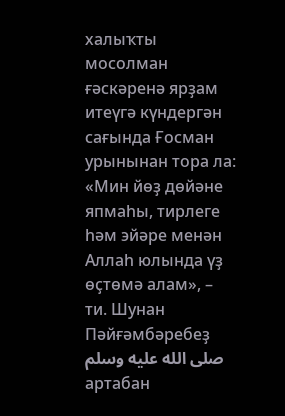халыҡты мосолман ғәскәренә ярҙам итеүгә күндергән сағында Ғосман урынынан тора ла: «Мин йөҙ дөйәне япмаһы, тирлеге һәм эйәре менән Аллаһ юлында үҙ өҫтөмә алам», – ти. Шунан Пәйғәмбәребеҙ صلى الله عليه وسلم артабан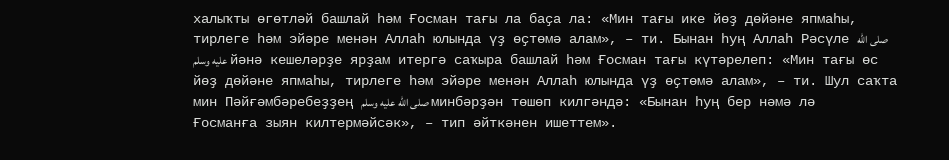халыҡты өгөтләй башлай һәм Ғосман тағы ла баҫа ла: «Мин тағы ике йөҙ дөйәне япмаһы, тирлеге һәм эйәре менән Аллаһ юлында үҙ өҫтөмә алам», – ти. Бынан һуң Аллаһ Рәсүле صلى الله عليه وسلم йәнә кешеләрҙе ярҙам итергә саҡыра башлай һәм Ғосман тағы күтәрелеп: «Мин тағы өс йөҙ дөйәне япмаһы, тирлеге һәм эйәре менән Аллаһ юлында үҙ өҫтөмә алам», – ти. Шул саҡта мин Пәйғәмбәребеҙҙең صلى الله عليه وسلم минбәрҙән төшөп килгәндә: «Бынан һуң бер нәмә лә Ғосманға зыян килтермәйсәк», – тип әйткәнен ишеттем».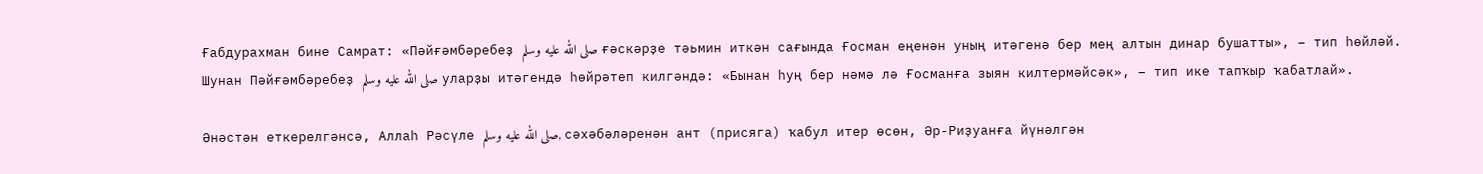Ғабдурахман бине Самрат: «Пәйғәмбәребеҙ صلى الله عليه وسلم ғәскәрҙе тәьмин иткән сағында Ғосман еңенән уның итәгенә бер мең алтын динар бушатты», – тип һөйләй. Шунан Пәйғәмбәребеҙ صلى الله عليه وسلم уларҙы итәгендә һөйрәтеп килгәндә: «Бынан һуң бер нәмә лә Ғосманға зыян килтермәйсәк», – тип ике тапҡыр ҡабатлай».

Әнәстән еткерелгәнсә, Аллаһ Рәсүле صلى الله عليه وسلم, сәхәбәләренән ант (присяга) ҡабул итер өсөн, Әр-Риҙуанға йүнәлгән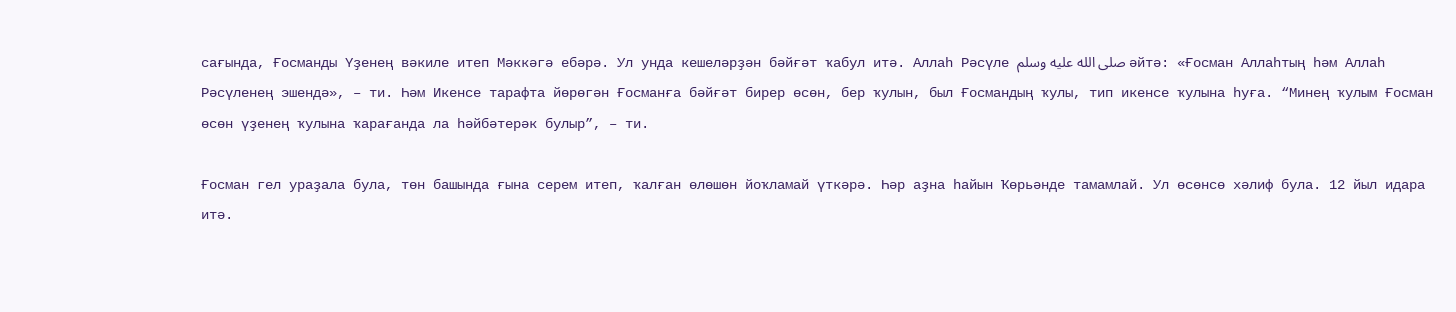сағында, Ғосманды Үҙенең вәкиле итеп Мәккәгә ебәрә. Ул унда кешеләрҙән бәйғәт ҡабул итә. Аллаһ Рәсүле صلى الله عليه وسلم әйтә: «Ғосман Аллаһтың һәм Аллаһ Рәсүленең эшендә», – ти. Һәм Икенсе тарафта йөрөгән Ғосманға бәйғәт бирер өсөн, бер ҡулын, был Ғосмандың ҡулы, тип икенсе ҡулына һуға. “Минең ҡулым Ғосман өсөн үҙенең ҡулына ҡарағанда ла һәйбәтерәк булыр”, – ти.

Ғосман гел ураҙала була, төн башында ғына серем итеп, ҡалған өлөшөн йоҡламай үткәрә. Һәр аҙна һайын Ҡөрьәнде тамамлай. Ул өсөнсө хәлиф була. 12 йыл идара итә.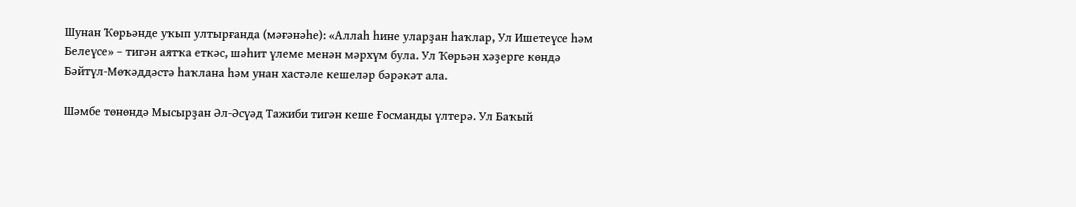Шунан Ҡөрьәнде уҡып ултырғанда (мәғәнәһе): «Аллаһ һине уларҙан һаҡлар, Ул Ишетеүсе һәм Белеүсе» – тигән аятҡа еткәс, шәһит үлеме менән мәрхүм була. Ул Ҡөрьән хәҙерге көндә Бәйтүл-Мөҡәддәстә һаҡлана һәм унан хастәле кешеләр бәрәкәт ала.

Шәмбе төнөндә Мысырҙан Әл-Әсүәд Тажиби тигән кеше Ғосманды үлтерә. Ул Баҡый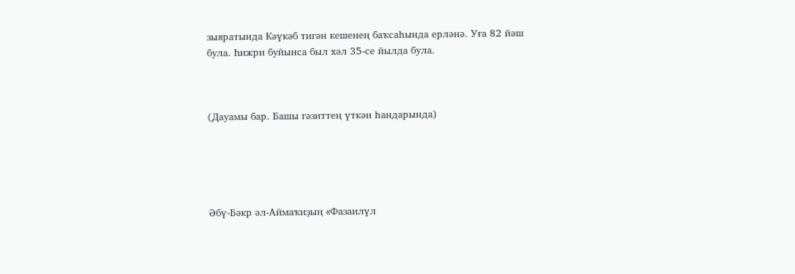зыяратында Кәүкәб тигән кешенең баҡсаһында ерләнә. Уға 82 йәш була. Һижри буйынса был хәл 35-се йылда була.



(Дауамы бар. Башы гәзиттең үткән һандарында)





Әбү-Бәкр әл-Аймаҡиҙың «Фазаилүл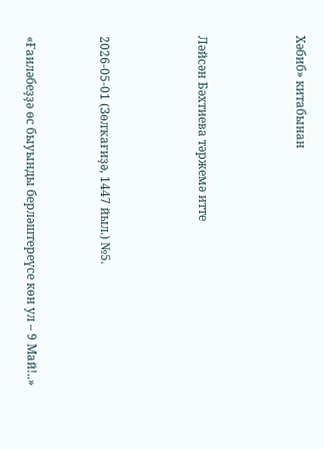Хәбиб» китабынан



Ләйсән Бәхтиева тәржемә итте



2026-05-01 (Зөлҡағиҙә, 1447 йыл.) №5.


«Ғаиләбеҙҙә өс быуынды берләштереүсе көн ул – 9 Май!..»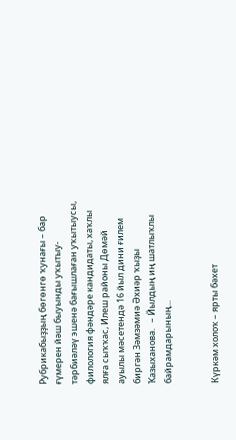Рубрикабыҙҙың бөгөнгө ҡунағы – бар ғүмерен йәш быуынды уҡытыу-тәрбиәләү эшенә бағышлаған уҡытыусы, филология фәндәре кандидаты, хаҡлы ялға сыҡҡас, Илеш районы Дөмәй ауылы мәсетендә 16 йыл дини ғилем биргән Зәмзәмиә Әхиәр ҡыҙы Ҡазыханова.   – Йылдың иң шатлыҡлы байрамдарының...


Күркәм холоҡ – ярты бәхет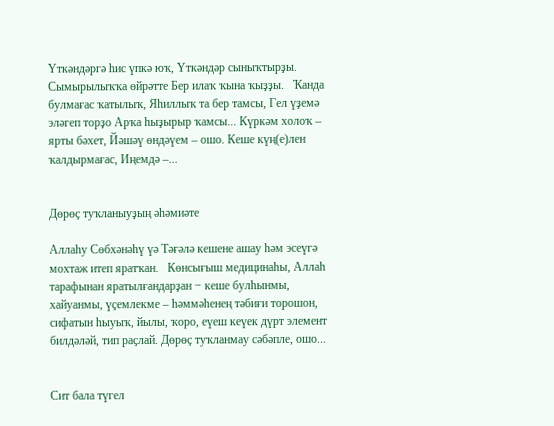Үткәндәргә һис үпкә юҡ, Үткәндәр сыныҡтырҙы. Сымырылыҡҡа өйрәтте Бер илаҡ ҡына ҡыҙҙы.   Ҡанда булмағас ҡатылыҡ, Яһиллыҡ та бер тамсы, Гел үҙемә эләгеп торҙо Арҡа һыҙырыр ҡамсы... Күркәм холоҡ – ярты бәхет, Йәшәү өндәүем – ошо. Кеше күң(е)лен ҡалдырмағас, Иңемдә –...


Дөрөҫ туҡланыуҙың әһәмиәте

Аллаһу Сөбхәнәһү үә Тәғәлә кешене ашау һәм эсеүгә мохтаж итеп яратҡан.   Көнсығыш медицинаһы, Аллаһ тарафынан яратылғандарҙан − кеше булһынмы, хайуанмы, үҫемлекме – һәммәһенең тәбиғи торошон, сифатын һыуыҡ, йылы, ҡоро, еүеш кеүек дүрт элемент билдәләй, тип раҫлай. Дөрөҫ туҡланмау сәбәпле, ошо...


Сит бала түгел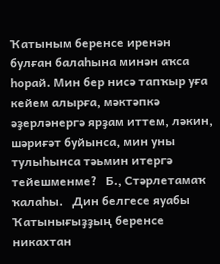Ҡатыным беренсе иренән булған балаһына минән аҡса һорай. Мин бер нисә тапҡыр уға кейем алырға, мәктәпкә әҙерләнергә ярҙам иттем, ләкин, шәриғәт буйынса, мин уны тулыһынса тәьмин итергә тейешменме?   Б., Стәрлетамаҡ ҡалаһы.   Дин белгесе яуабы Ҡатынығыҙҙың беренсе никахтан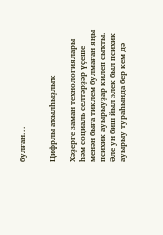булған...


Цифрлы аҡылһыҙлыҡ

Хәҙерге заман технологиялары һәм социаль селтәрҙәр үҫеше менән быға тиклем булмаған яңы психик ауырыуҙар килеп сыҡты. Әле ун биш йыл элек был психик ауырыу тураһында бер кем дә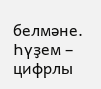белмәне. Һүҙем – цифрлы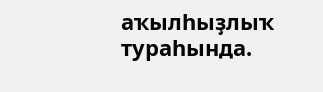аҡылһыҙлыҡ тураһында.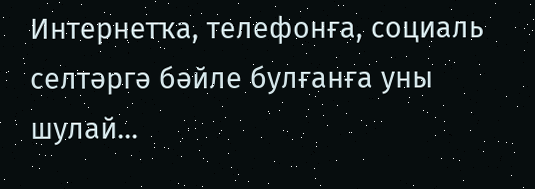Интернетҡа, телефонға, социаль селтәргә бәйле булғанға уны шулай...